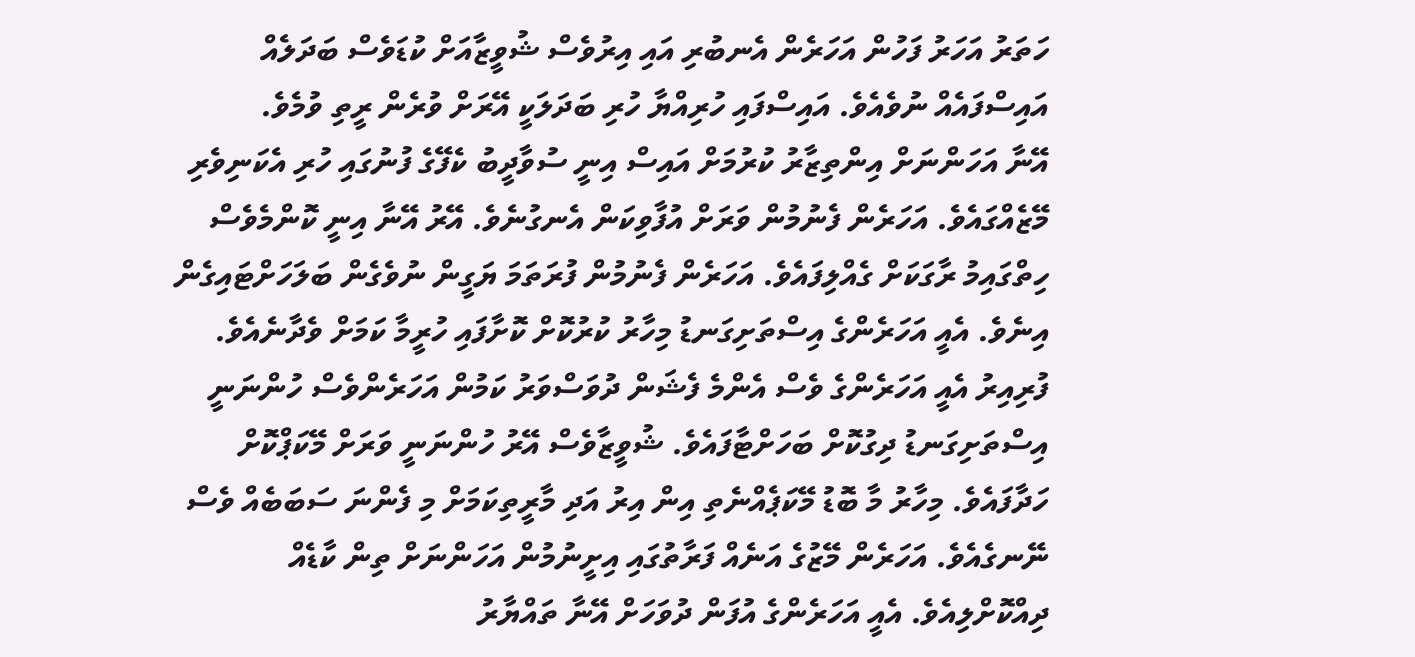ހަތަރު އަހަރު ފަހުން އަހަރެން އެނބުރި އައި އިރުވެސް ޝުވީޒާއަށް ކުޑަވެސް ބަދަލެއް އައިސްފައެއް ނުވެއެވެ. އައިސްފައި ހުރިއްޔާ ހުރި ބަދަލަކީ އޭރަށް ވުރެން ރީތި ވުމެވެ.
އޭނާ އަހަންނަށް އިންތިޒާރު ކުރުމަށް އައިސް އިނީ ސުވާދީބު ކެފޭގެ ފުނުގައި ހުރި އެކަނިވެރި މޭޒެއްގައެވެ. އަހަރެން ފެނުމުން ވަރަށް އުފާވިކަން އެނގުނެވެ. އޭރު އޭނާ އިނީ ކޮންމެވެސް ހިތްގައިމު ރާގަކަށް ގެއްލިފައެވެ. އަހަރެން ފެނުމުން ފުރަތަމަ ޔަގީން ނުވެގެން ބަލަހަށްޓައިގެން އިނެވެ. އެއީ އަހަރެންގެ އިސްތަށިގަނޑު މިހާރު ކުރުކޮށް ކޮށާފައި ހުރީމާ ކަމަށް ވެދާނެއެވެ. ފުރިއިރު އެއީ އަހަރެންގެ ވެސް އެންމެ ފެޝަން ދުވަސްވަރު ކަމުން އަހަރެންވެސް ހުންނަނީ އިސްތަށިގަނޑު ދިގުކޮށް ބަހަށްޓާފައެވެ. ޝުވީޒާވެސް އޭރު ހުންނަނީ ވަރަށް މޭކަޕްކޮށް ހަދާފައެވެ. މިހާރު މާ ބޮޑު މޭކަޕެއްނެތި އިން އިރު އަދި މާރީތިކަމަށް މި ފެންނަ ސަބަބެއް ވެސް ނޭނގެއެވެ. އަހަރެން މޭޒުގެ އަނެއް ފަރާތުގައި އިށީނުމުން އަހަންނަށް ތިން ކާޑެއް ދިއްކޮށްލިއެވެ. އެއީ އަހަރެންގެ އުފަން ދުވަހަށް އޭނާ ތައްޔާރު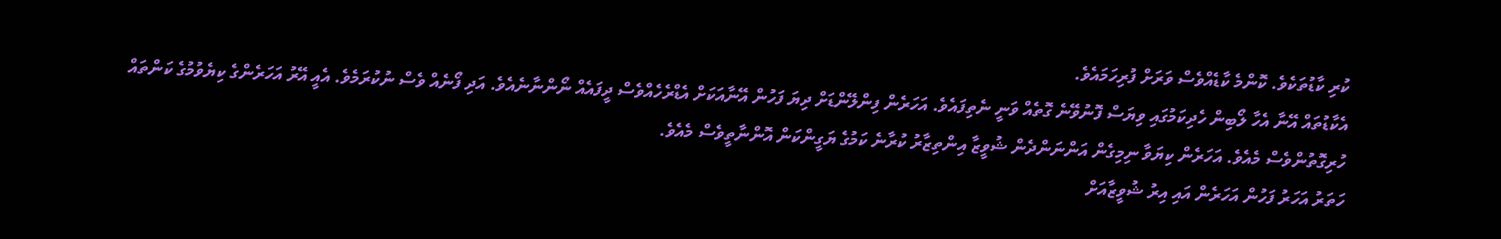ކުރި ކާޑުތަކެވެ. ކޮންމެ ކާޑެއްވެސް ވަރަށް ފުރިހަމައެވެ.
އެކާޑުތައް އޭނާ އެހާ ލޯބިން ހެދިކަމުގައި ވިޔަސް ފޮނުވޭނެ ގޮތެއް ވަނީ ނެތިފައެވެ. އަހަރެން ފިންލޭންޑަށް ދިޔަ ފަހުން އޭނާއަކަށް އެޑްރެހެއްވެސް ދީފައެއް ނޯންނާނެއެވެ. އަދި ފޯނެއް ވެސް ނުކުރަމެވެ. އެއީ އޭރު އަހަރެންގެ ކިޔެވުމުގެ ކަންތައް ހުރިގޮތުންވެސް މެއެވެ. އަހަރެން ކިޔަވާ ނިމިގެން އަންނަންދެން ޝުވީޒާ އިންތިޒާރު ކުރާނެ ކަމުގެ ޔަގީންކަން އޮންނާތީވެސް މެއެވެ.
ހަތަރު އަހަރު ފަހުން އަހަރެން އައި އިރު ޝުވީޒާއަށް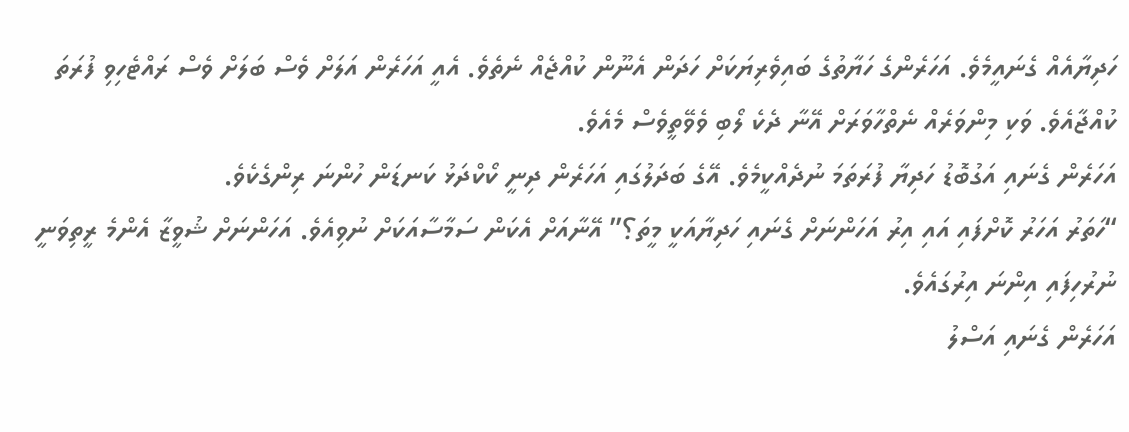ހަދިޔާއެއް ގެނައީމެވެ. އަހަރެންގެ ހަޔާތުގެ ބައިވެރިޔަކަށް ހަދަން އެނޫން ކުއްޖެއް ނެތެވެ. އެއީ އަހަރެން އަލަށް ވެސް ބަލަށް ވެސް ރައްޓެހިވި ފުރަތަ ކުއްޖާއެވެ. ވަކި މިންވަރެއް ނެތްހާވަރަށް އޭނާ ދެކެ ލޯބި ވެވޭތީވެސް މެއެވެ.
އަހަރެން ގެނައި އަގުބޮޑު ހަދިޔާ ފުރަތަމަ ނުދެއްކީމެވެ. އޭގެ ބަދަލުގައި އަހަރެން ދިނީ ކޯކްދަޅު ކަނޑަން ހުންނަ ރިންގެކެވެ.
“ހަތަރު އަހަރު ކޮށްފައި އައި އިރު އަހަންނަށް ގެނައި ހަދިޔާއަކީ މީތަ؟” އޭނާއަށް އެކަން ސަމާސާއަކަށް ނުވިއެވެ. އަހަންނަށް ޝުވީޒާ އެންމެ ރީތިވަނީ ނުރުހިފައި އިންނަ އިރުގައެވެ.
އަހަރެން ގެނައި އަސްލު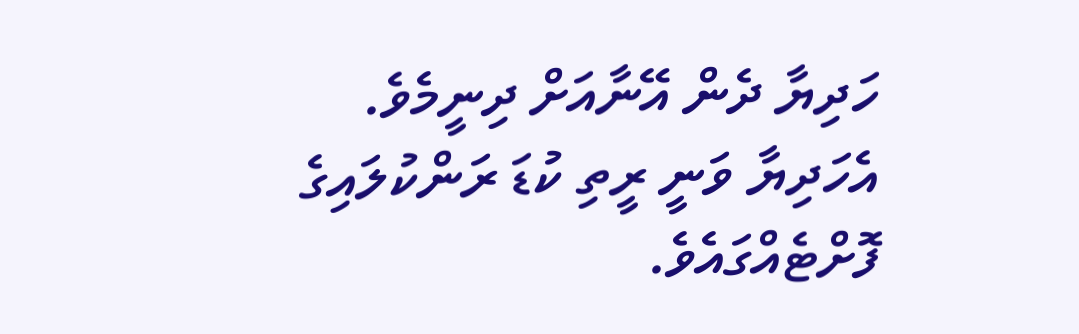ހަދިޔާ ދެން އޭނާއަށް ދިނީމެވެ. އެހަދިޔާ ވަނީ ރީތި ކުޑަ ރަންކުލައިގެ ފޮށްޓެއްގައެވެ.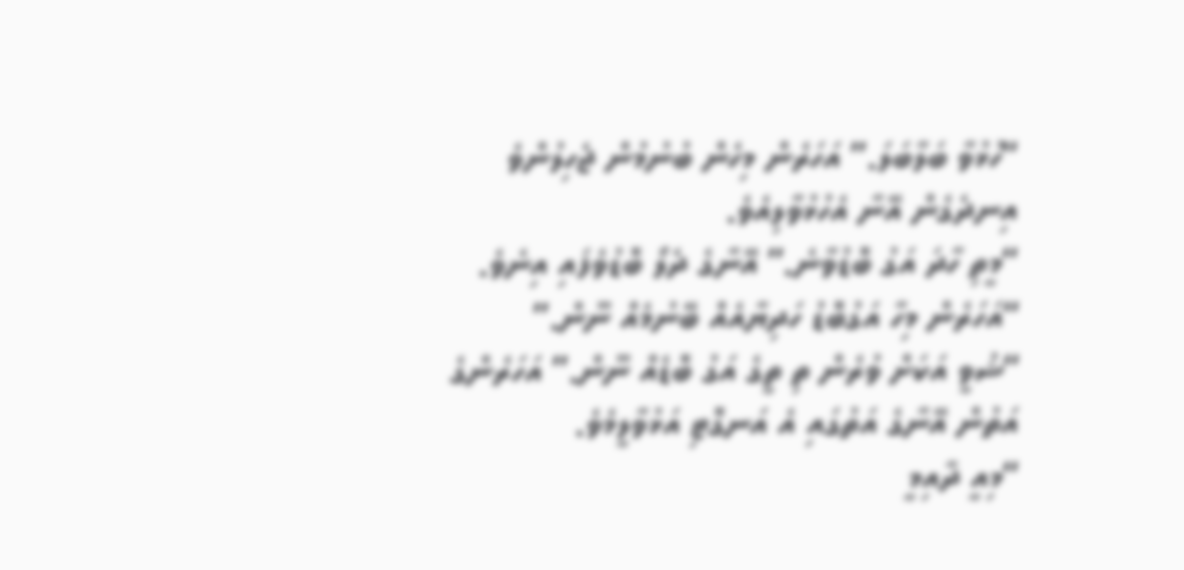“ހުޅުވާ ބަލާބަލަ.” އަހަރެން މިހެން ބުނުމުން ޖެހިލުންވެ އިނދެގެން އޭނާ އެހުޅުވާލިއެވެ.
“މީތި ހާދަ އަގު ބޮޑުވާނެ.” އޭނާގެ ދެލޯ ބޮޑުވެފައި އިނެވެ. “އަހަރެން މިހާ އަގުބޮޑު ހަދިޔާއެއް ބޭނުމެއް ނޫން.”
“ޝުވީ އަކަށް ވުރެން ތި ތީގެ އަގު ބޮޑެއް ނޫން.” އަހަރެންގެ އަތުން އޭނާގެ އަތުގައި އެ އަނގޮޓި އަޅުވާލީމެވެ.
“މިއީ ދާއިމީ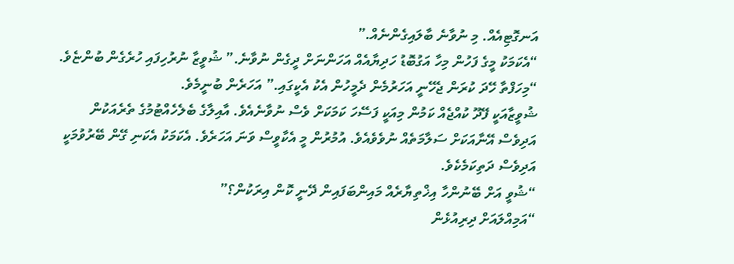އަނގޮޓިއެއް. މި ނުވާނެ ބާލައިގެންނެއް.”
“އެކަމަކު މީގެ ފަހުން މިހާ އަގުބޮޑު ހަދިޔާއެއް އަހަންނަށް ދީގެން ނުވާނެ.” ޝުވީޒާ ނުރުހިފައި ހުރެގެން ބުންޏެވެ.
“މިހަފްތާ ހޭދަ ކުރަން ޖެހޭނީ އަހަރުމެން ދެމީހުން އެކު އެކީގައި.” އަހަރެން ބުނީމެވެ.
ޝުވީޒާއަކީ ފޭދޫ ކުއްޖެއް ކަމުން މިއަކީ ފަސޭހަ ކަމަކަށް ވެސް ނުވާނެއެވެ. އާއިލާގެ ބެލެހެއްޓުމުގެ ތެރެއަކުން އަދިވެސް އޭނާއަކަށް ސަލާމަތެއް ނުވެވެއެވެ. އުމުރުން މީ އެކާވީސް ވަނަ އަހަރެވެ. އެކަމަކު އެކަނި ގޭން ބޭރުވުމަކީ އަދިވެސް ދަތިކަމެކެވެ.
“ޝުވީ އަށް ބޭނުންހާ އިޚްތިޔާރެއް މައިންބަފައިން ދޭނީ ކޮން އިރަކުން؟”
“އަމިއްލައަށް ދިރިއުޅެން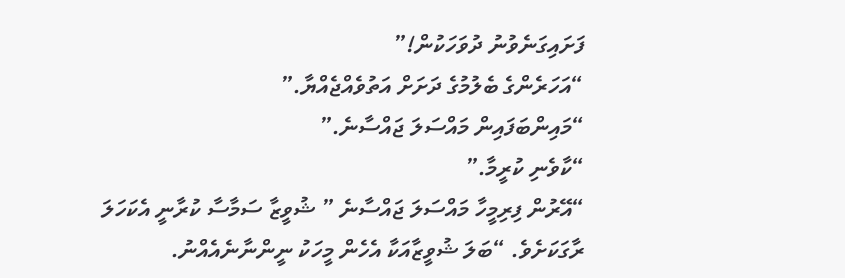ފަށައިގަނެވުނު ދުވަހަކުން!”
“އަހަރެންގެ ބެލުމުގެ ދަށަށް އަތުވެއްޖެއްޔާ.”
“މައިންބަފައިން މައްސަލަ ޖައްސާނެ.”
“ކާވެނި ކުރީމާ.”
“އޭރުން ފިރިމީހާ މައްސަލަ ޖައްސާނެ ” ޝުވީޒާ ސަމާސާ ކުރާނީ އެކަހަލަ ރާގަކަށެވެ. “ބަލަ ޝުވީޒާއަކާ އެހެން މީހަކު ނީންނާނެއެއްނު.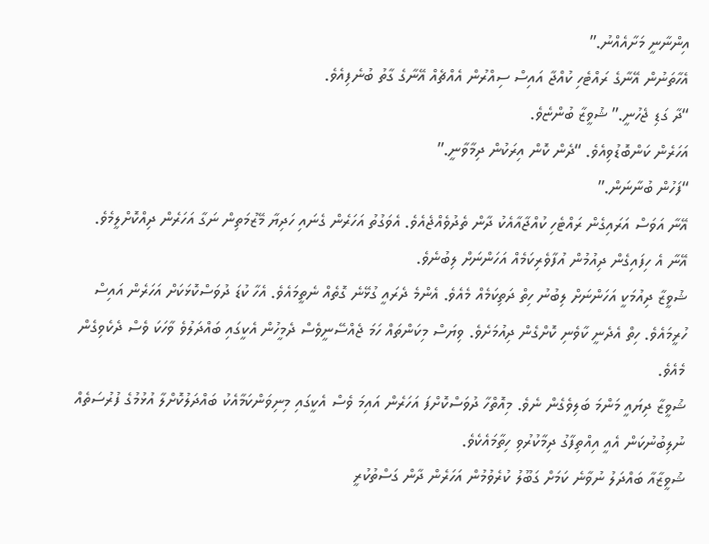އިންނާނީ މަށާއެއްނު.”
އެހާތަނުން އޭނާގެ ރައްޓެހި ކުއްޖާ އައިސް ސިއްރުން އެއްޗެއް އޭނާގެ ގާތު ބުނެފިއެވެ.
“ދާ ގަޑި ޖެހުނީ.” ޝުވީޒާ ބުންޏެވެ.
އަހަރެން ކަންބޮޑުވިއެވެ. “ދެން ކޮން އިރަކުން ދިމާވާނީ.”
“ފަހުން ބުނާނަން.”
އޭނާ އަވަސް އަރައިގެން ރައްޓެހި ކުއްޖާއާއެކު ދާން ތެދުވެއްޖެއެވެ. އެވަގުތު އަހަރެން ގެނައި ހަދިޔާ މޭޒުމަތިން ނަގާ އަހަރެން ދިއްކޮށްލީމެވެ. އޭނާ އެ ހިފައިގެން ދިއުމުން އުފާވެރިކަމެއް އަހަންނަށް ލިބުނެވެ.
ޝުވީޒާ ދިއުމަކީ އަހަންނަށް ލިބުނު ހިތް ދަތިކަމެއް މެއެވެ. އެންމެ ދެރައީ ގުޅޭނެ ގޮތެއް ނެތީމައެވެ. އެހާ ކުޑަ ދުވަސްކޮޅަކަށް އަހަރެން އައިސް ހުރީމައެވެ. ހިތް އެދެނީ ކާވެނި ކޮށްގެން ދިއުމަށެވެ. ވިޔަސް މިކަންތައް ހަމަ ޖެއްސޭނީވެސް ދެމީހުން އެކީގައި ބައްދަލުވެ ވާހަކަ ވެސް ދެކެވިގެން މެއެވެ.
ޝުވީޒާ ދިޔައީ މަންމަ ބަލިވެގެން ނެވެ. މިއޮތްހާ ދުވަސްކޮށްފަ އަހަރެން އައިމަ ވެސް އެކީގައި މިނިވަންކަމާއެކު ބައްދަލުކޮށްލާ އުޅުމުގެ ފުރުސަތެއް ނުލިބުނުކަން އެއީ އިއްތިފާގު ދިމާކުރުވި ހިތާމައެކެވެ.
ޝުވީޒާއާ ބައްދަލު ނުވާނެ ކަމަށް ގަބޫލު ކުރެވުމުން އަހަރެން ދާން ގަސްތުކުރީ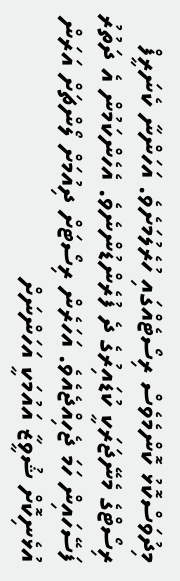މިދުވަސްކޮޅު ކޮންމެވެސް ރިސޯޓެއްގައި ހުރެލުމަށެވެ. އަހަންނާ ކެނަރީފް ރިސޯޓްގެ މެނޭޖަރަކީ ކުޑައިރުގެ ދެ ފުރެންޑުންނެވެ. އެހެންކަމުން އެ ދަތުރު ފަސޭހައިން ހަމަ ޖެހިއްޖެއެވެ. އަހަރެން ރިސޯޓަށް ދިއުމަށް ލޯންޗަށް އަރަން އުޅެނިކޮށް ޝުވީޒާ އައުމަކީ އަހަންނަށް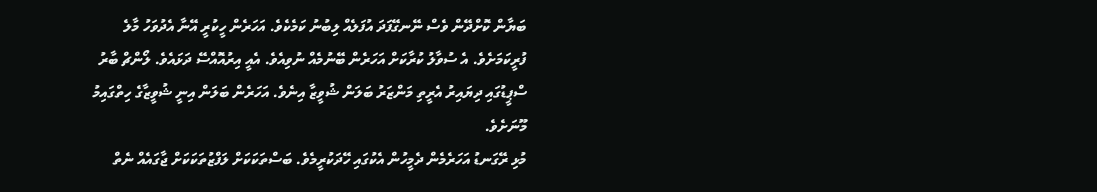ބަޔާން ކޮށްދޭން ވެސް ނޭނގޭފަދަ އުފަލެއް ލިބުނު ކަމެކެވެ. އަހަރެން ހީކުރީ އޭނާ އެދުވަހު މާލެ ފުރީކަމަށެވެ. އެ ސުވާލު ކުރާކަށް އަހަރެން ބޭނުމެއް ނުވިއެވެ. އެއީ އިރުއޮއްސޭ ދަޅައެވެ. ލޯންޗް ބާރު ސްޕީޑުގައި ދިޔައިރު އެރީތި މަންޒަރު ބަލަން ޝުވީޒާ އިނެވެ. އަހަރެން ބަލަން އިނީ ޝުވީޒާގެ ހިތްގައިމު މޫނަށެވެ.
މުޅި ރޭގަނޑު އަހަރެމެން ދެމީހުން އެކުގައި ހޭދަކުރީމެވެ. ބަސްތަކަކަށް ލަފްޒުތަކަކަށް ޖާގައެއް ނެތް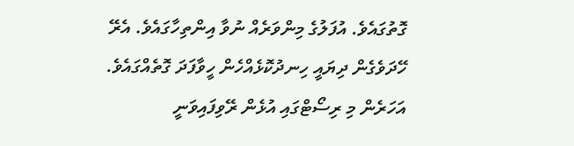ގޮތުގައެވެ. އުފަލުގެ މިންވަރެއް ނުވާ އިންތިހާގައެވެ. އެރޭ ހޭދަވެގެން ދިޔައީ ހިނދުކޮޅެއްހެން ހީވާފަދަ ގޮތެއްގައެވެ.
އަހަރެން މި ރިސޯޓްގައި އުޅެން ރޭވިފައިވަނީ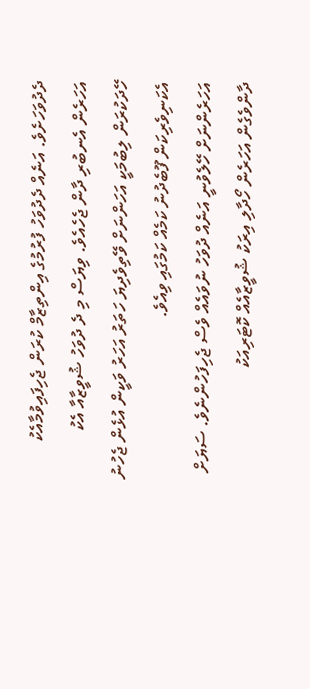ދެދުވަހަށެވެ. އަނެއް ދެދުވަހު ފުރުމުގެ އިންތިޒާމް ކުރަން ޖެހިފައިވުމާއެކު އަހަރެން އެނބުރި ދާން ޖެހެއެވެ. ވިޔަސް މި ދެ ދުވަހު ޝުވީޒާއާ އެކު ހޭދަކުރަން ލިބުމަކީ އަހަންނަށް ވޭތިވެދިޔަ ހަތަރު އަހަރު ވަކީން އުޅެން ޖެހުނު އެކަނިވެރިކަން ފޫބެދުނު ކަމެއް ކަމުގައި ވިއެވެ.
އަހަރެންނަށް ހޭލެވުނީ އަނެއް ދުވަހު ނުވައެއް ވެސް ޖެހިފަހުންނެވެ. ސަޔަށް ދާންވެގެން އަހަރެން ހޯދާލި އިރަކު ޝުވީޒާއެއް ކޮޓަރިއަކު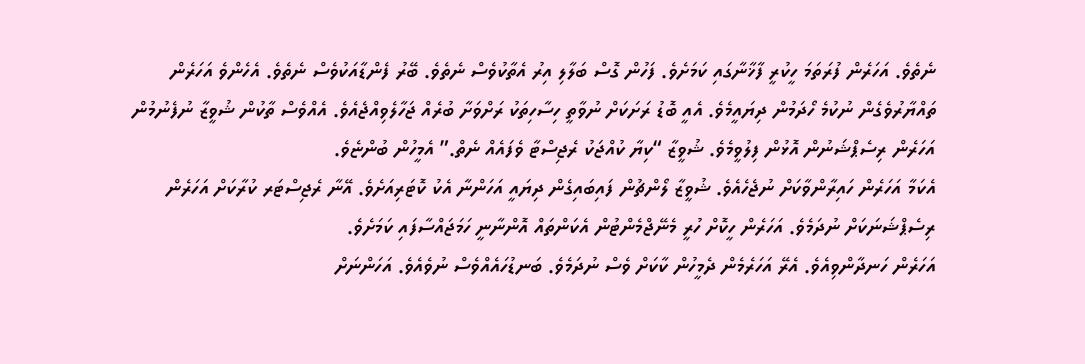ނެތެވެ. އަހަރެން ފުރަތަމަ ހީކުރީ ފާޚާނާގައި ކަމަށެވެ. ފަހުން ގޮސް ބަލާލި އިރު އެތާކުވެސް ނެތެވެ. ބޭރު ފެންޑާއަކުވެސް ނެތެވެ. އެހެންވެ އަހަރެން ތައްޔާރުވެގެން ނުކުމެ ހޯދަމުން ދިޔައީމެވެ. އެއީ ބޮޑު ރަށަކަށް ނުވާތީ ހިސާހިތަކު ރަށްވަށާ ބުރެއް ޖަހާލެވިއްޖެއެވެ. އެއްވެސް ތާކުން ޝުވީޒާ ނުފެނުމުން އަހަރެން ރިސެޕްޝަނުން އޮޅުން ފިލުވީމެވެ. ޝުވީޒާ “ކިޔާ ކުއްޖަކު ރެޖިސްޓާ ވެފައެއް ނެތް.” އެމީހުން ބުންޏެވެ.
އެކަމާ އަހަރެން ހައިރާންވާކަށް ނުޖެހެއެވެ. ޝުވީޒާ ލޯންޗުން ފައިބައިގެން ދިޔައީ އަހަންނާ އެކު ކޮޓަރިއަށެވެ. އޭނާ ރެޖިސްޓަރ ކުރާކަށް އަހަރެން ރިސެޕްޝަނަކަށް ނުދަމެވެ. އަހަރެން ހީކޮށް ހުރީ މެނޭޖްމެންޓުން އެކަންތައް އޮންނާނީ ހަމަޖައްސާފައި ކަމަށެވެ.
އަހަރެން ހަނދާންވިއެވެ. އެރޭ އަހަރެމެން ދެމީހުން ކާކަށް ވެސް ނުދަމެވެ. ބަނޑުހައެއްވެސް ނުވެއެވެ. އަހަންނަށް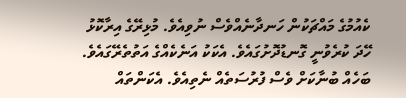ކެއުމުގެ މައްޗަކުން ހަނދާނެއްވެސް ނުވިއެވެ. މުޅިރޭގެ އިރާކޮޅު ހޭދަ ކުރެވުނީ ގޮނޑުދޮށުގައެވެ. އެކަކު އަނެކެއްގެ އަތުތެރޭގައެވެ. ބަހެއް ބުނާކަށް ވެސް ފުރުސަތެއް ނެތިއެވެ. އެކަންތައް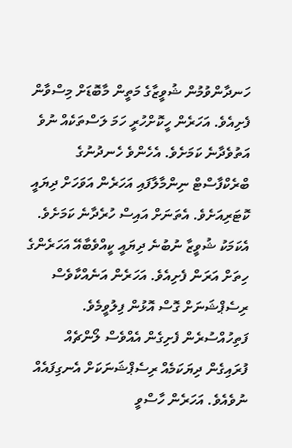ހަނދާންވުމުން ޝުވީޒާގެ މަތީން މާބޮޑަށް މިސްވާން ފެށިއެވެ. އަހަރެން ހީކޮށްހުރީ ހަމަ ލަސްތަކެއް ނުވެ އަތުވެދާނެ ކަމަށެވެ. އެހެންވެ ހެނދުނުގެ ބްރެކްފާސްޓް ނިންމާލާފައި އަހަރެން އަވަހަށް ދިޔައީ ކޮޓަރިއަށެވެ. އެތަނަށް އައިސް ހުރެދާނެ ކަމަށެވެ.
އެކަމަކު ޝުވީޒާ ނުބުނެ ދިޔައީ ކީއްވެބާއޭ އަހަރެންގެ ހިތަށް އަރަން ފެށިއެވެ. އަހަރެން އަނެއްކާވެސް ރިސެޕްޝަނަށް ގޮސް އޮޅުން ފިލުވީމެވެ. ފަތިހުއްސުރެން ފެށިގެން އެއްވެސް ލޯންޗެއް ފުރައިގެން ދިޔަކަމެއް ރިސެޕްޝަނަކަށް އެނގިފައެއް ނުވެއެވެ. އަހަރެން ހާސްވީ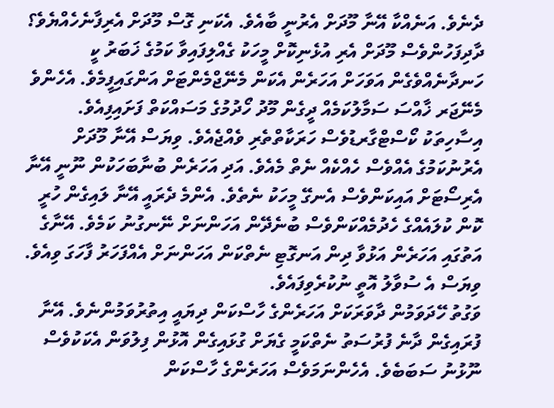ދެނެވެ. އަނެއްކާ އޭނާ މޫދަށް އެރުނީ ބާއެވެ. އެކަނި ގޮސް މޫދަށް އެރިފާނެހެއްޔެވެ؟ ދާދިފަހުންވެސް މޫދަށް އެރި އުޅެނިކޮށް މީހަކު ގެއްލިފައިވާ ކަމުގެ ޚަބަރު ކީ ހަނދާނެއްވެގެން އަވަހަށް އަހަރެން އެކަން މެނޭޖްމެންޓަށް އަންގައިފީމެވެ. އެހެންވެ މެނޭޖަރ ޚާއްސަ ސަމާލުކަމެއް ދީގެން މޫދު ހޯދުމުގެ މަސައްކަތް ފަށައިފިއެވެ. އިސާހިތަކު ކޯސްޓްގާރޑުވެސް ހަރަކާތްތެރި ވެއްޖެއެވެ. ވިޔަސް އޭނާ މޫދަށް އެރުނުކަމުގެ އެއްވެސް ހެއްކެއް ނެތް މެއެވެ. އަދި އަހަރެން ބުނާބަހަކުން ނޫނީ އޭނާ އެރިސޯޓަށް އައިކަންވެސް އެނގޭ މީހަކު ނެތެވެ. އެންމެ ދެރައީ އޭނާ ލައިގެން ހުރީ ކޮން ކުލައެއްގެ ހެދުމެއްކަންވެސް ބުނެދޭން އަހަންނަށް ނޭނގުނު ކަމެވެ. އޭނާގެ އަތުގައި އަހަރެން އަޅުވާ ދިން އަނގޮޓި ނެތްކަން އަހަންނަށް އެއްފަހަރު ފާހަގަ ވިއެވެ. ވިޔަސް އެ ސުވާލު އޮތީ ނުކުރެވިފައެވެ.
ވަގުތު ހޭދަވަމުން ދާވަރަކަށް އަހަރެންގެ ހާސްކަން ދިޔައީ އިތުރުވަމުންނެވެ. އޭނާ ފުރައިގެން ދާނެ ފުރުސަތު ނެތްކަމީ ގެޔަށް ގުޅައިގެން އޮޅުން ފިލުވަން އެކަކުވެސް ނޫޅުނު ސަބަބެވެ. އެހެންނަމަވެސް އަހަރެންގެ ހާސްކަން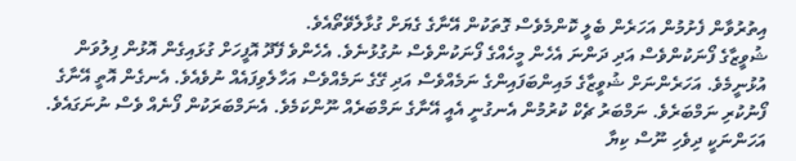އިތުރުވާން ފެށުމުން އަހަރެން ބެލީ ކޮންމެވެސް ގޮތަކުން އޭނާގެ ގެޔަށް ގުޅާލެވޭތޯއެވެ.
ޝުވީޒާގެ ފޯނަކުންވެސް އަދި ދަންނަ އެހެން މީހެއްގެ ފޯނަކުންވެސް ނުގުޅުނެވެ. އެހެންވެ ފޭދޫ އޮފީހަށް ގުޅައިގެން އޮޅުން ފިލުވަން އުޅުނީމެވެ. އަހަރެންނަށް ޝުވީޒާގެ މައިންބަފައިންގެ ނަމެއްވެސް އަދި ގޭގެ ނަމެއްވެސް އަހާލެވިފައެއް ނުވެއެވެ. އެނގެން އޮތީ އޭނާގެ ފޯނުކުރި ނަމްބަރެވެ. ނަމްބަރު ޗެކް ކުރުމުން އެނގުނީ އެއީ އޭނާގެ ނަމްބަރެއް ނޫންކަމެވެ. އެނަމްބަރަކުން ފޯނެއް ވެސް ނުނަގައެވެ.
އަހަންނަކީ ދިވެހި ނޫސް ކިޔާ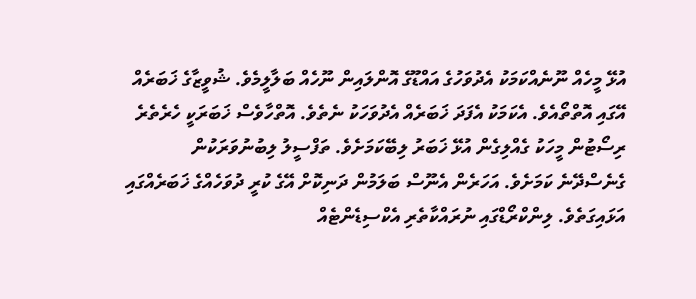އުޅޭ މީހެއް ނޫނެއްކަމަކު އެދުވަހުގެ އައްޑޫގެ އޮންލައިން ނޫހެއް ބަލާލީމެވެ. ޝުވީޒާގެ ޚަބަރެއް އޭގައި އޮތްތޯއެވެ. އެކަމަކު އެފަދަ ޚަބަރެއް އެދުވަހަކު ނެތެވެ. އޮތްހާވެސް ޚަބަރަކީ ހެރެތެރެ ރިސޯޓުން މީހަކު ގެއްލިގެން އުޅޭ ޚަބަރު ލިބޭކަމަށެވެ. ތަފްސީލު ލިބުނުވަރަކުން ގެނެސްދޭނެ ކަމަށެވެ. އަހަރެން އެނޫސް ބަލަމުން ދަނިކޮށް އޭގެ ކުރީ ދުވަހެއްގެ ޚަބަރެއްގައި އަޅައިގަތެވެ. ލިންކްރޯޑްގައި ނުރައްކާތެރި އެކްސިޑެންޓެއް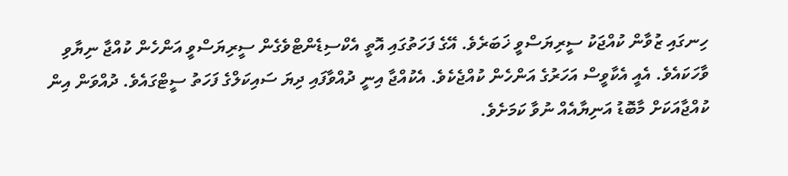ހިނގައި ޒުވާން ކުއްޖަކު ސީރިޔަސްވީ ޚަބަރެވެ. އޭގެ ފަހަތުގައި އޮތީ އެކްސިޑެންޓްވެގެން ސީރިޔަސްވީ އަންހެން ކުއްޖާ ނިޔާވި ވާހަކައެވެ. އެއީ އެކާވީސް އަހަރުގެ އަންހެން ކުއްޖެކެވެ. އެކުއްޖާ އިނީ ދުއްވާފައި ދިޔަ ސައިކަލްގެ ފަހަތު ސީޓްގައެވެ. ދުއްވަން އިން ކުއްޖާއަކަށް މާބޮޑު އަނިޔާއެއް ނުވާ ކަމަށެވެ.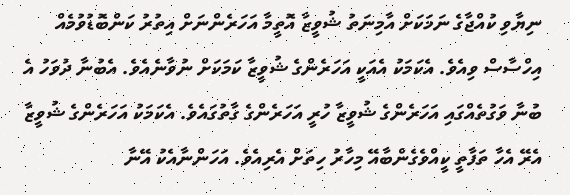ނިޔާވި ކުއްޖާގެ ނަމަކަށް އާމިނަތު ޝުވީޒާ އޮތީމާ އަހަރެންނަށް އިތުރު ކަންބޮޑުވުމެއް އިހްސާސް ވިއެވެ. އެކަމަކު އެއަކީ އަހަރެންގެ ޝުވީޒާ ކަމަކަށް ނުވާނެއެވެ. އެބުނާ ދުވަހު އެ ބުނާ ވަގުތެއްގައި އަހަރެންގެ ޝުވީޒާ ހުރީ އަހަރެންގެ ގާތުގައެވެ. އެކަމަކު އަހަރެންގެ ޝުވީޒާ އެރޭ އެހާ ތަފާތީ ކީއްވެގެންބާއޭ މިހާރު ހިތަށް އެރިއެވެ. އަހަންނާއެކު އޭނާ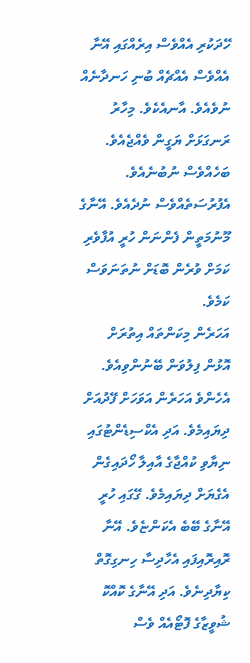ހޭދަކުރި އެއްވެސް އިރެއްގައި އޭނާ އެއްވެސް އެއްޗެއް ބުނި ހަނދާނެއް ނުވެއެވެ. އާނއެކެވެ. މިހާރު ރަނގަޅަށް ޔަގީން ވެއްޖެއެވެ. ބަހެއްވެސް ނުބުނެއެވެ. އެފުރުސަތެއްވެސް ނުދެއެވެ. އޭނާގެ މޫނުމަތީން ފެންނަން ހުރީ އުފާވެރި ކަމަށް ވުރެން ބޮޑަށް ނުތަނަވަސް ކަމެވެ.
އަހަރެން މިކަންތައް އިތުރަށް އޮޅުން ފިލުވަން ބޭނުންވިއެވެ. އެހެންވެ އަހަރެން އަވަހަށް ފޭދުއަށް ދިޔައިމެވެ. އަދި އެކްސިޑެންޓުގައި ނިޔާވި ކުއްޖާގެ އާއިލާ ހޯދައިގެން އެގެޔަށް ދިޔައިމެވެ. ގޭގައި ހުރީ އޭނާގެ ބޭބެ އެކަންޏެވެ. އޭނާ ރޮއިރޮއިފައި އެހާދިސާ ހިނގިގޮތް ކިޔާދިނެވެ. އަދި އޭނާގެ ކޮއްކޮ ޝުވީޒާގެ ފޮޓޯއެއް ވެސް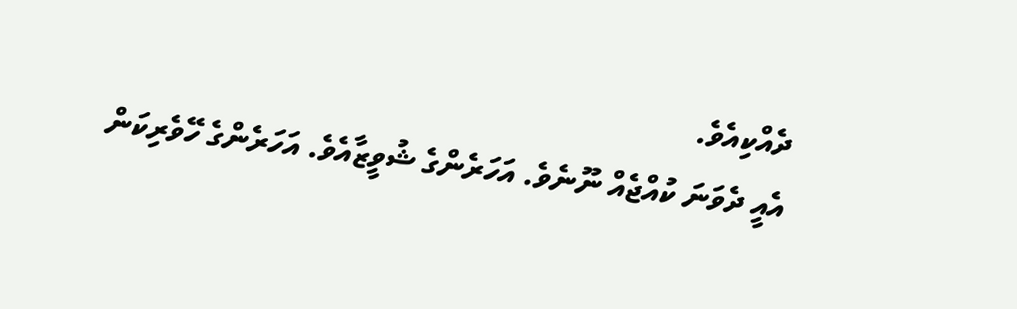ދެއްކިއެވެ.
އެއީ ދެވަނަ ކުއްޖެއް ނޫނެވެ. އަހަރެންގެ ޝުވީޒާއެވެ. އަހަރެންގެ ހޭވެރިކަން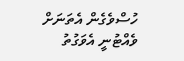ހުސްވެގެން އެތަނަށް ވެއްޓުނީ އެވަގުތު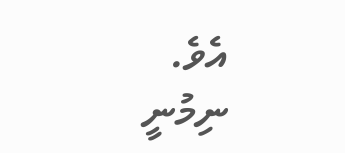އެވެ.
ނިމުނީ